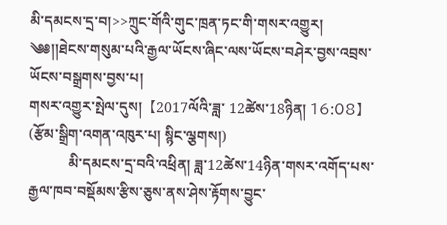མི་དམངས་དྲ་བ།>>ཀྲུང་གོའི་གུང་ཁྲན་ཏང་གི་གསར་འགྱུར།
༄༅།།ཐེངས་གསུམ་པའི་རྒྱལ་ཡོངས་ཞིང་ལས་ཡོངས་བཤེར་བྱས་འབྲས་ཡོངས་བསྒྲགས་བྱས་པ།
གསར་འགྱུར་སྤེལ་དུས།  【2017ལོའི་ཟླ་ 12ཚེས་18ཉིན། 16:08】   (རྩོམ་སྒྲིག་འགན་འཁུར་པ། སྙིང་ལྕགས།)
           མི་དམངས་དྲ་བའི་འཕྲིན། ཟླ་12ཚེས་14ཉིན་གསར་འགོད་པས་རྒྱལ་ཁབ་བསྡོམས་རྩིས་ཅུས་ནས་ཤེས་རྟོགས་བྱུང་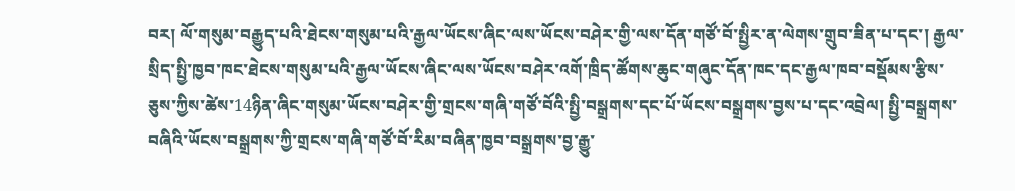བར། ལོ་གསུམ་བརྒྱུད་པའི་ཐེངས་གསུམ་པའི་རྒྱལ་ཡོངས་ཞིང་ལས་ཡོངས་བཤེར་གྱི་ལས་དོན་གཙོ་བོ་སྤྱིར་ན་ལེགས་གྲུབ་ཟིན་པ་དང་། རྒྱལ་སྲིད་སྤྱི་ཁྱབ་ཁང་ཐེངས་གསུམ་པའི་རྒྱལ་ཡོངས་ཞིང་ལས་ཡོངས་བཤེར་འགོ་ཁྲིད་ཚོགས་ཆུང་གཞུང་དོན་ཁང་དང་རྒྱལ་ཁབ་བསྡོམས་རྩིས་ཅུས་ཀྱིས་ཚེས་14ཉིན་ཞིང་གསུམ་ཡོངས་བཤེར་གྱི་གྲངས་གཞི་གཙོ་བོའི་སྤྱི་བསྒྲགས་དང་པོ་ཡོངས་བསྒྲགས་བྱས་པ་དང་འབྲེལ། སྤྱི་བསྒྲགས་བཞིའི་ཡོངས་བསྒྲགས་ཀྱི་གྲངས་གཞི་གཙོ་བོ་རིམ་བཞིན་ཁྱབ་བསྒྲགས་བྱ་རྒྱུ་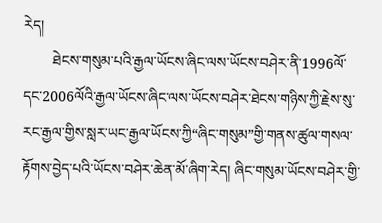རེད།
        ཐེངས་གསུམ་པའི་རྒྱལ་ཡོངས་ཞིང་ལས་ཡོངས་བཤེར་ནི་1996ལོ་དང་2006ལོའི་རྒྱལ་ཡོངས་ཞིང་ལས་ཡོངས་བཤེར་ཐེངས་གཉིས་ཀྱི་རྗེས་སུ་རང་རྒྱལ་གྱིས་སླར་ཡང་རྒྱལ་ཡོངས་ཀྱི“ཞིང་གསུམ”གྱི་གནས་ཚུལ་གསལ་རྟོགས་བྱེད་པའི་ཡོངས་བཤེར་ཆེན་མོ་ཞིག་རེད། ཞིང་གསུམ་ཡོངས་བཤེར་གྱི་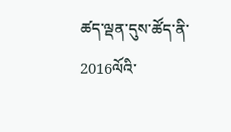ཚད་ལྡན་དུས་ཚོད་ནི་2016ལོའི་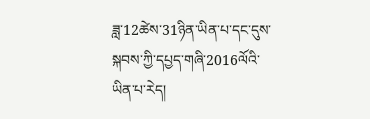ཟླ་12ཚེས་31ཉིན་ཡིན་པ་དང་དུས་སྐབས་ཀྱི་དཔྱད་གཞི་2016ལོའི་ཡིན་པ་རེད།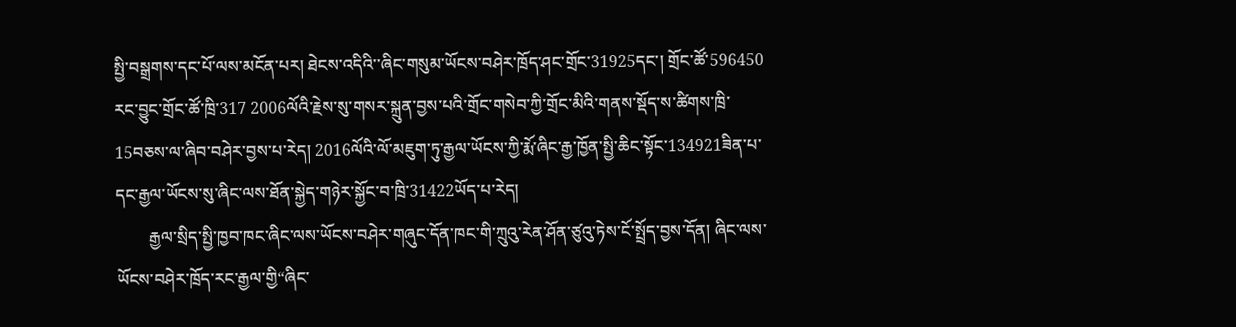སྤྱི་བསྒྲགས་དང་པོ་ལས་མངོན་པར། ཐེངས་འདིའི་་ཞིང་གསུམ་ཡོངས་བཤེར་ཁྲོད་ཤང་གྲོང་31925དང་། གྲོང་ཚོ་596450 རང་བྱུང་གྲོང་ཚོ་ཁྲི་317 2006ལོའི་རྗེས་སུ་གསར་སྐྲུན་བྱས་པའི་གྲོང་གསེབ་ཀྱི་གྲོང་མིའི་གནས་སྡོད་ས་ཚིགས་ཁྲི་15བཅས་ལ་ཞིབ་བཤེར་བྱས་པ་རེད། 2016ལོའི་ལོ་མཇུག་ཏུ་རྒྱལ་ཡོངས་ཀྱི་རྨོ་ཞིང་རྒྱ་ཁྱོན་སྤྱི་ཆིང་སྟོང་134921ཟིན་པ་དང་རྒྱལ་ཡོངས་སུ་ཞིང་ལས་ཐོན་སྐྱེད་གཉེར་སྐྱོང་བ་ཁྲི་31422ཡོད་པ་རེད།
        རྒྱལ་སྲིད་སྤྱི་ཁྱབ་ཁང་ཞིང་ལས་ཡོངས་བཤེར་གཞུང་དོན་ཁང་གི་ཀྲུའུ་རེན་ཤོན་ཙུའུ་ཏེས་ངོ་སྤྲོད་བྱས་དོན། ཞིང་ལས་ཡོངས་བཤེར་ཁྲོད་རང་རྒྱལ་གྱི“ཞིང་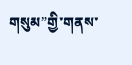གསུམ”གྱི་གནས་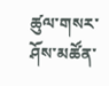ཚུལ་གསར་ཤོས་མཚོན་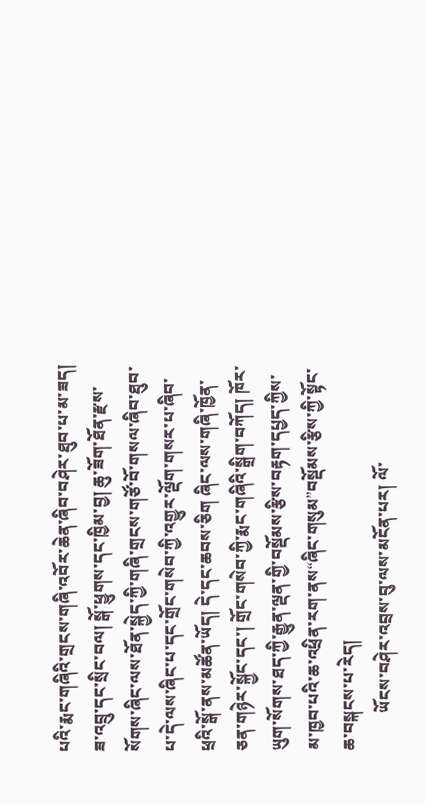པའི་རྨང་གཞིའི་གྲངས་གཞི་འབོར་ཆེན་ཞིབ་བཤེར་ཐུབ་པ་མ་ཟད། ཟ་འབྲུ་དང་སྲིང་བལ། སྒོ་ཕྱུགས་དང་ཁྱིམ་བྱ། ཆུ་ཟོག་ཐོན་རྫས་སོགས་ཞིང་ལས་ཐོན་སྐྱེད་ཀྱི་གཞི་གྲངས་གཙོ་བོ་གསལ་ཞིབ་ཐུབ་པ་དེ་ལས་ཞིང་པ་དང་གྲོང་གསེབ་ཀྱི་འགྱུར་ལྡོག་གསར་པ་ཞིབ་ཕྲའི་སྒོ་ནས་མཚོན་ཡོད། དེ་དང་ཆབས་ཅིག ཞིང་ལས་གཞི་ཁྱོན་ཅན་གཉེར་སྐྱོང་དང་། གྲོང་གསེབ་ཀྱི་རྨང་གཞིའི་སྒྲིག་བཀོད། ཁོར་ཡུག་སོགས་ཐད་ཀྱི་རྒྱུན་ལྡན་གྱི་བསྡོམས་རྩིས་བརྟག་དཔྱད་ཀྱིས་མ་ཁྱབ་པའི་ཆ་འཕྲིན་རག་ནས“ཞིང་གསུམ”བསྡོམས་རྩིས་ཀྱི་སྟོང་ཆ་བསྐངས་པ་རེད།
         ཡོངས་བཤེར་འབྲས་བུ་ལས་མངོན་པར། ལོ་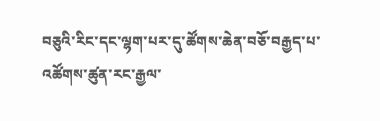བཅུའི་རིང་དང་ལྷག་པར་དུ་ཚོགས་ཆེན་བཅོ་བརྒྱད་པ་འཚོགས་ཚུན་རང་རྒྱལ་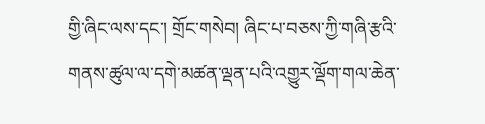གྱི་ཞིང་ལས་དང་། གྲོང་གསེབ། ཞིང་པ་བཅས་ཀྱི་གཞི་རྩའི་གནས་ཚུལ་ལ་དགེ་མཚན་ལྡན་པའི་འགྱུར་ལྡོག་གལ་ཆེན་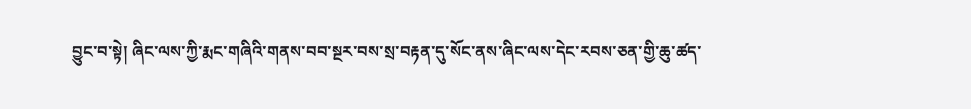བྱུང་བ་སྟེ། ཞིང་ལས་ཀྱི་རྨང་གཞིའི་གནས་བབ་སྔར་བས་སྲ་བརྟན་དུ་སོང་ནས་ཞིང་ལས་དེང་རབས་ཅན་གྱི་ཆུ་ཚད་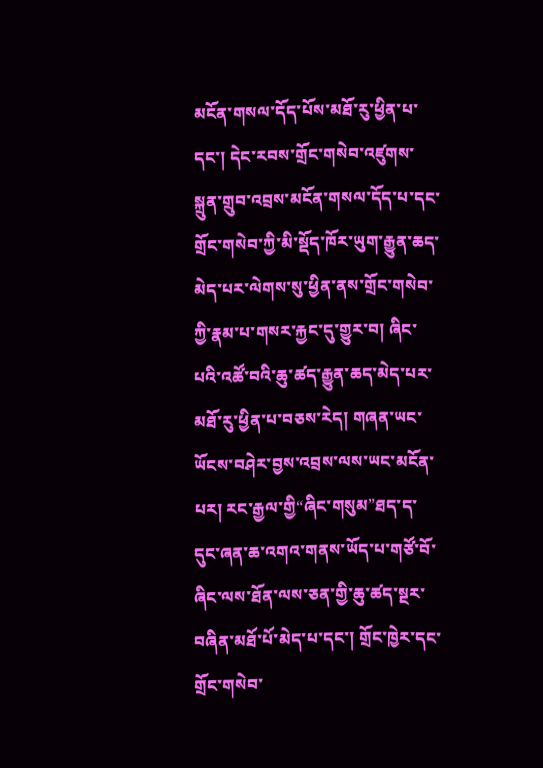མངོན་གསལ་དོད་པོས་མཐོ་རུ་ཕྱིན་པ་དང་། དེང་རབས་གྲོང་གསེབ་འཛུགས་སྐྲུན་གྲུབ་འབྲས་མངོན་གསལ་དོད་པ་དང་གྲོང་གསེབ་ཀྱི་མི་སྡོད་ཁོར་ཡུག་རྒྱུན་ཆད་མེད་པར་ལེགས་སུ་ཕྱིན་ནས་གྲོང་གསེབ་ཀྱི་རྣམ་པ་གསར་རྐྱང་དུ་གྱུར་བ། ཞིང་པའི་འཚོ་བའི་ཆུ་ཚད་རྒྱུན་ཆད་མེད་པར་མཐོ་རུ་ཕྱིན་པ་བཅས་རེད། གཞན་ཡང་ཡོངས་བཤེར་བྱས་འབྲས་ལས་ཡང་མངོན་པར། རང་རྒྱལ་གྱི“ཞིང་གསུམ”ཐད་ད་དུང་ཞན་ཆ་འགའ་གནས་ཡོད་པ་གཙོ་བོ་ཞིང་ལས་ཐོན་ལས་ཅན་གྱི་ཆུ་ཚད་སྔར་བཞིན་མཐོ་པོ་མེད་པ་དང་། གྲོང་ཁྱེར་དང་གྲོང་གསེབ་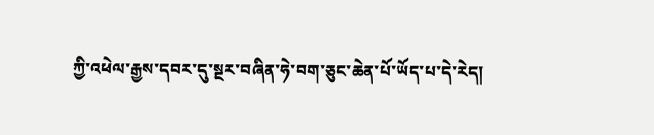ཀྱི་འཕེལ་རྒྱས་དབར་དུ་སྔར་བཞིན་ཧེ་བག་ཅུང་ཆེན་པོ་ཡོད་པ་དེ་རེད།